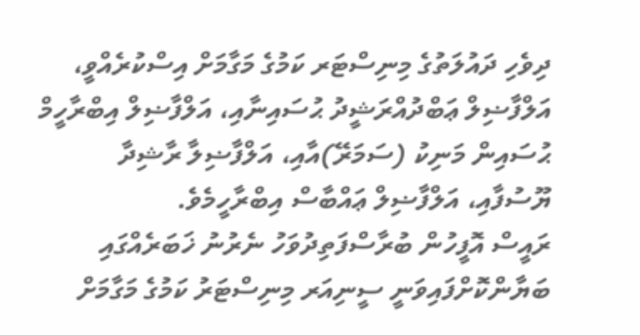ދިވެހި ދައުލަތުގެ މިނިސްޓަރ ކަމުގެ މަގާމަށް އިސްކުރެއްވީ، އަލްފާޟިލް ޢަބްދުއްރަޝީދު ޙުސައިނާއި، އަލްފާޟިލް އިބްރާހީމް ޙުސައިން މަނިކު (ސަމަރޭ)އާއި، އަލްފާޟިލާ ރާޝިދާ ޔޫސުފާއި، އަލްފާޟިލް ޢައްބާސް އިބްރާހީމެވެ.
ރައީސް އޮފީހުން ބުރާސްފަތިދުވަހު ނެރުނު ޚަބަރެއްގައި ބަޔާންކޮށްފައިވަނީ ސީނިއަރ މިނިސްޓަރު ކަމުގެ މަގާމަށް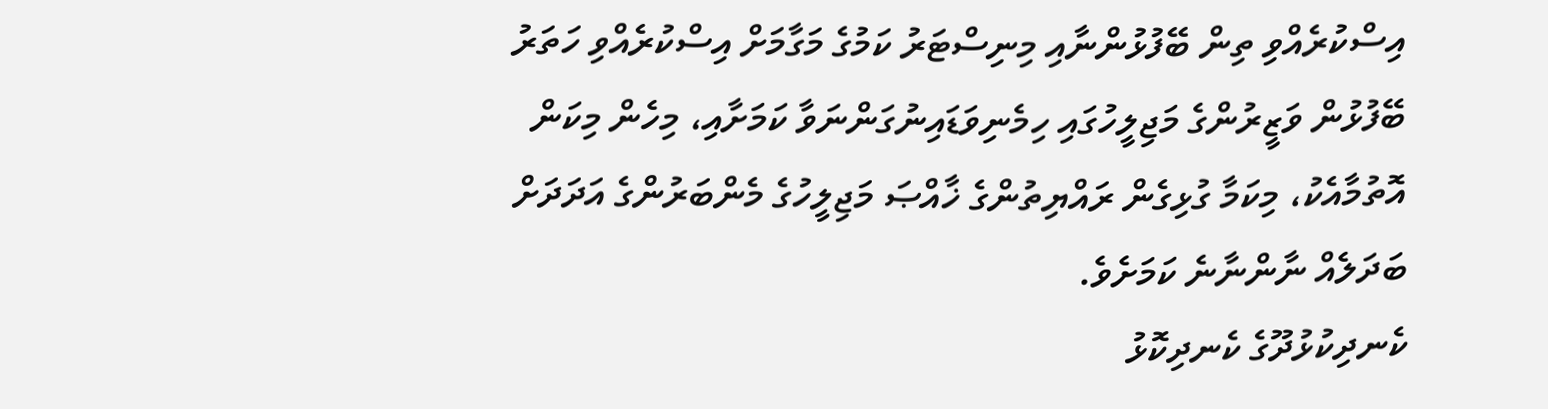އިސްކުރެއްވި ތިން ބޭފުޅުންނާއި މިނިސްޓަރު ކަމުގެ މަގާމަށް އިސްކުރެއްވި ހަތަރު ބޭފުޅުން ވަޒީރުންގެ މަޖިލީހުގައި ހިމެނިވަޑައިނުގަންނަވާ ކަމަށާއި، މިހެން މިކަން އޮތުމާއެކު، މިކަމާ ގުޅިގެން ރައްޔިތުންގެ ޚާއްޞަ މަޖިލީހުގެ މެންބަރުންގެ އަދަދަށް ބަދަލެއް ނާންނާނެ ކަމަށެވެ.
ކެނދިކުޅުދޫގެ ކެނދިކޮޅު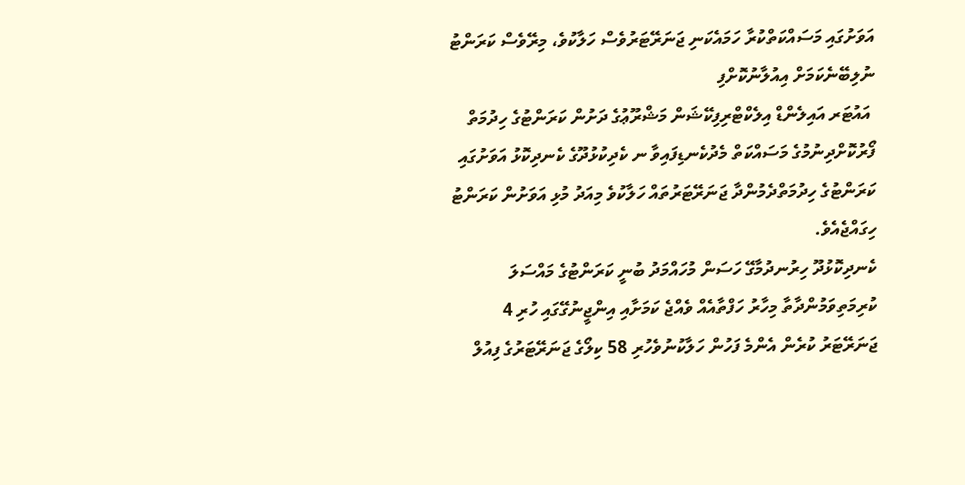އަވަށުގައި މަސައްކަތްކުރާ ހަމައެކަނި ޖަނަރޭޓަރުވެސް ހަލާކުވެ، މިރޭވެސް ކަރަންޓު ނުލިބޭނެކަމަށް އިއުލާނުކޮށްފި
 އައުޓަރ އައިލެންޑް އިލެކްޓްރިފިކޭޝަން މަޝްރޫޢުގެ ދަށުން ކަރަންޓުގެ ހިދުމަތް ފޯރުކޮށްދިނުމުގެ މަސައްކަތް މެދުކެނޑިފައިވާ ނ ކެދިކުޅުދޫގެ ކެނދިކޮޅު އަވަށުގައި ކަރަންޓުގެ ހިދުމަތްދެމުންދާ ޖަނަރޭޓަރުތައް ހަލާކުވެ މިއަދު މުޅި އަވަށުން ކަރަންޓު ހިގައްޖެއެވެ.
ކެނދިކޮޅުދޫ ހިރުނދުމާގޭ ހަސަން މުހައްމަދު ބުނީ ކަރަންޓުގެ މައްސަލަ ކުރިމަތިވަމުންދާތާ މިހާރު ހަފްތާއެއް ވެއްޖެ ކަމަށާއި އިންޖީނުގޭގައި ހުރި 4 ޖަނަރޭޓަރު ކުރެން އެންމެ ފަހުން ހަލާކުނުވެހުރި 58 ކިލޯގެ ޖަނަރޭޓަރުގެ ފިއުލް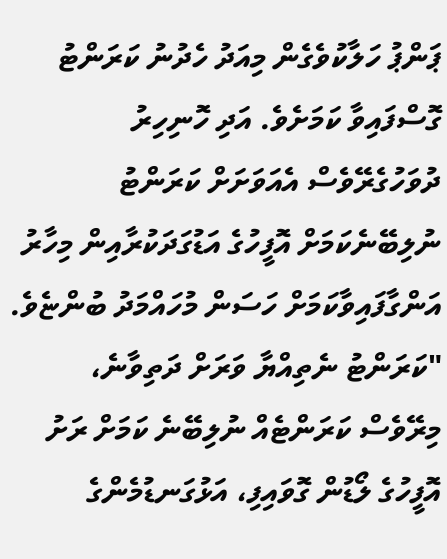ޕަންޕު ހަލާކުވެގެން މިއަދު ހެދުނު ކަރަންޓު ގޮސްފައިވާ ކަމަށެވެ. އަދި ހޮނިހިރު ދުވަހުގެރޭވެސް އެއަވަށަށް ކަރަންޓު ނުލިބޭނެކަމަށް އޮފީހުގެ އަޑުގަދަކުރާއިން މިހާރު އަންގާފައިވާކަމަށް ހަސަން މުހައްމަދު ބުންޏެވެ.
"ކަރަންޓު ނެތިއްޔާ ވަރަށް ދަތިވާނެ، މިރޭވެސް ކަރަންޓެއް ނުލިބޭނެ ކަމަށް ރަށު އޮފީހުގެ ލޯޑުން ގޮވައިފި، އަޅުގަނޑުމެންގެ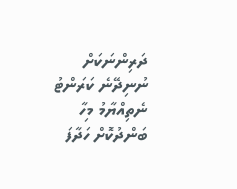ދަރިންނަކަށް ނުނިދޭނެ ކަރަންޓު ނެތިއްޔާމު މިހާ ބަންދުކޮށް ހަދާފަ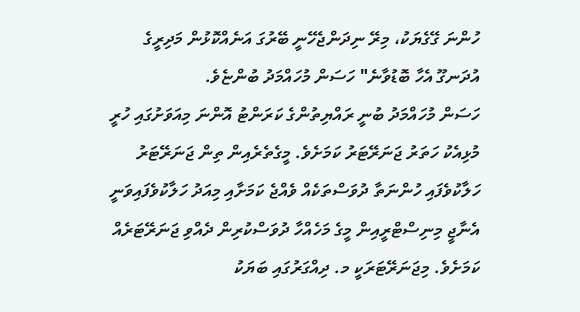ހުންނަ ގޭގެޔަކު، މިރޭ ނިދަންޖެހޭނީ ބޭރުގަ އަނެއްކޮޅުން މަދިރީގެ އުދަނގޫ އެހާ ބޮޑުވާނެ" ހަސަން މުހައްމަދު ބުންޏެވެ.
ހަސަން މުހައްމަދު ބުނީ ރައްޔިތުންގެ ކަރަންޓު އޮންނަ މިއަވަށުގައި ހުރީ މުޅިއެކު ހަތަރު ޖަނަރޭޓަރު ކަމަށެވެ. މީގެތެރެއިން ތިން ޖަނަރޭޓަރު ހަލާކުވެފައި ހުންނަތާ ދުވަސްތަކެއް ވެއްޖެ ކަމަށާއި މިއަދު ހަލާކުވެފައިވަނީ އެނާޖީ މިނިސްޓްރީއިން މީގެ މަހެއްހާ ދުވަސްކުރިން ދެއްވި ޖަނަރޭޓަރެއް ކަމަށެވެ. މިޖަނަރޭޓަރަކީ މ. ދިއްގަރުގައި ބަޔަކު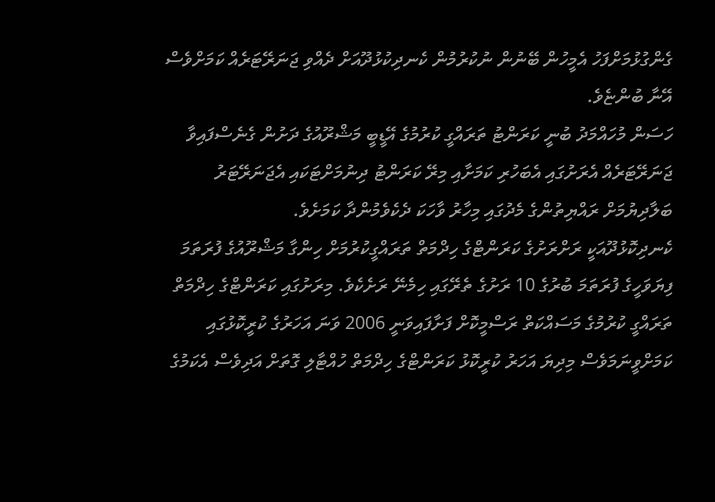ގެންގުޅުމަށްފަހު އެމީހުން ބޭނުން ނުކުރުމުން ކެނދިކުޅުދޫއަށް ދެއްވި ޖަނަރޭޓަރެއް ކަމަށްވެސް އޭނާ ބުންޏެވެ.
ހަސަން މުހައްމަދު ބުނީ ކަރަންޓު ތަރައްގީ ކުރުމުގެ އޭޑީބީ މަޝްރޫއުގެ ދަށުން ގެނެސްފައިވާ ޖަނަރޭޓަރެއް އެރަށުގައި އެބަހުރި ކަމަށާއި މިރޭ ކަރަންޓު ދިނުމަށްޓަކައި އެޖަނަރޭޓަރު ބަލާދިޔުމަށް ރައްޔިތުންގެ މެދުގައި މިހާރު ވާހަކަ ދެކެވެމުންދާ ކަމަށެވެ.
ކެނދިކޮޅުދޫއަކީ ރަށްރަށުގެ ކަރަންޓްގެ ހިދްމަތް ތަރައްގީކުރުމަށް ހިންގާ މަޝްރޫއުގެ ފުރަތަމަ ފިޔަވަހީގެ ފުރަތަމަ ބުރުގެ 10 ރަށުގެ ތެރޭގައި ހިމެނޭ ރަށެކެވެ. މިރަށުގައި ކަރަންޓްގެ ހިދްމަތް ތަރައްގީ ކުރުމުގެ މަސައްކަތް ރަސްމީކޮށް ފަށާފައިވަނީ 2006 ވަނަ އަހަރުގެ ކުރީކޮޅުގައި ކަމަށްވީނަމަވެސް މިދިޔަ އަހަރު ކުރީކޮޅު ކަރަންޓްގެ ހިދްމަތް ހުއްޓާލި ގޮތަށް އަދިވެސް އެކަމުގެ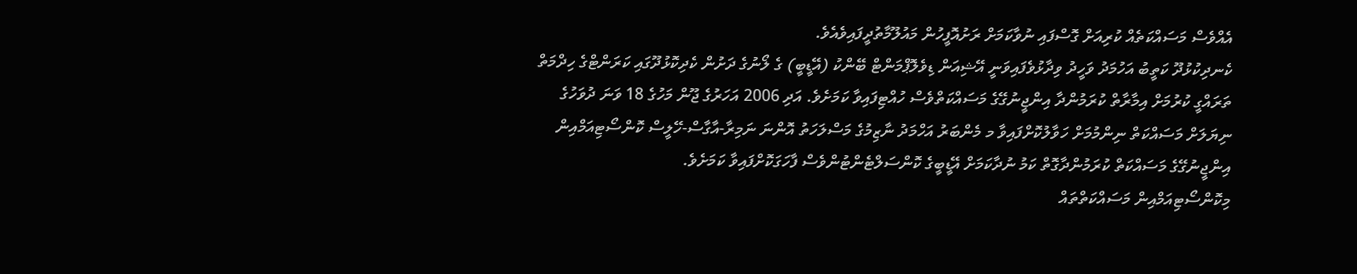އެއްވެސް މަސައްކަތެއް ކުރިއަށް ގޮސްފައި ނުވާކަމަށް ރަށުއޮފީހުން މައުލޫމާތުދީފައިވެއެވެ.
ކެނދިކުޅުދޫ ކަތީބު އަހުމަދު ވަހީދު ވިދާޅުވެފައިވަނީ އޭޝިއަން ޑިވެލޮޕްމަންޓް ބޭންކު (އޭޑީބީ) ގެ ލޯނުގެ ދަށުން ކެދިކޮޅުދޫގައި ކަރަންޓްގެ ހިދްމަތް ތަރައްގީ ކުރުމަށް އިމާރާތް ކުރަމުންދާ އިންޖީނުގޭގެ މަސައްކަތްވެސް ހުއްޓިފައިވާ ކަމަށެވެ. އަދި 2006 އަހަރުގެ ޖޫން މަހުގެ 18 ވަނަ ދުވަހުގެ ނިޔަލަށް މަސައްކަތް ނިންމުމަށް ހަވާލުކޮށްފައިވާ މ މެންބަރު އަހްމަދު ނާޒިމުގެ މަސްލަހަތު އޮންނަ ނަމިރާ-އާގާސް-ހޭލީސް ކޮންސޯޓިއަމްއިން އިންޖީނުގޭގެ މަސައްކަތް ކުރަމުންދާގޮތް ކަމު ނުދާކަމަށް އޭޑީބީގެ ކޮންސަލްޓެންޓުންވެސް ފާހަގަކޮށްފައިވާ ކަމަށެވެ.
މިކޮންސޯޓިއަމްއިން މަސައްކަތްތައް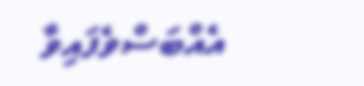އެއްބަސްވެފައިވާ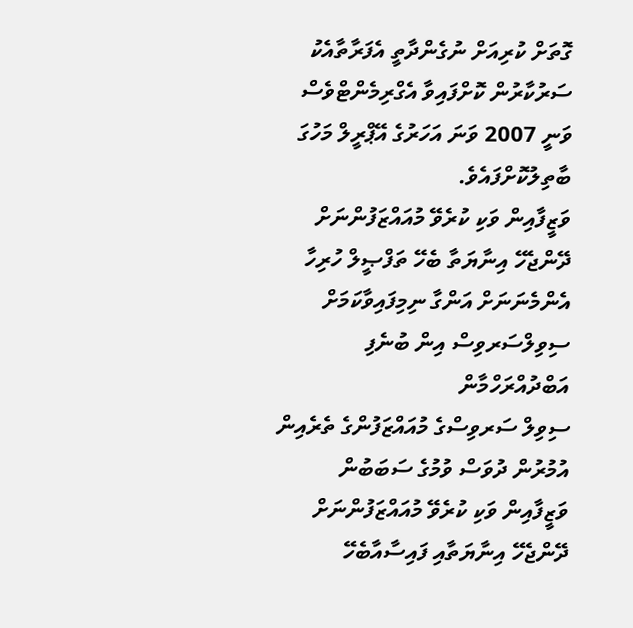ގޮތަށް ކުރިއަށް ނުގެންދާތީ އެފަރާތާއެކު ސަރުކާރުން ކޮށްފައިވާ އެގްރިމެންޓްވެސް ވަނީ 2007 ވަނަ އަހަރުގެ އޭޕްރީލް މަހުގަ ބާތިލުކޮށްފައެވެ.
ވަޒީފާއިން ވަކި ކުރެވޭ މުއައްޒަފުންނަށް ދޭންޖެހޭ އިނާޔަތާ ބެހޭ ތަފްޞީލް ހުރިހާ އެންމެނަނަށް އަންގާ ނިމިފައިވާކަމަށް ސިވިލްސަރވިސް އިން ބުނެފި
އަބްދުއްރަހްމާން
ސިވިލް ސަރވިސްގެ މުއައްޒަފުންގެ ތެރެއިން އުމުރުން ދުވަސް ވުމުގެ ސަބަބުން ވަޒީފާއިން ވަކި ކުރެވޭ މުއައްޒަފުންނަށް ދޭންޖެހޭ އިނާޔަތާއި ފައިސާއާބެހޭ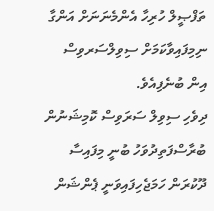ތަފްޞީލް ހުރިހާ އެންމެނަނަށް އަންގާ ނިމިފައިވާކަމަށް ސިވިލްސަރވިސް އިން ބުނެފިއެވެ.
ދިވެހި ސިވިލް ސަރަވިސް ކޮމިޝަނުން ބުރާސްފަތިދުވަހު ބުނީ މިފައިސާ ދޫކުރަން ހަމަޖެހިފައިވަނީ ޕެންޝަން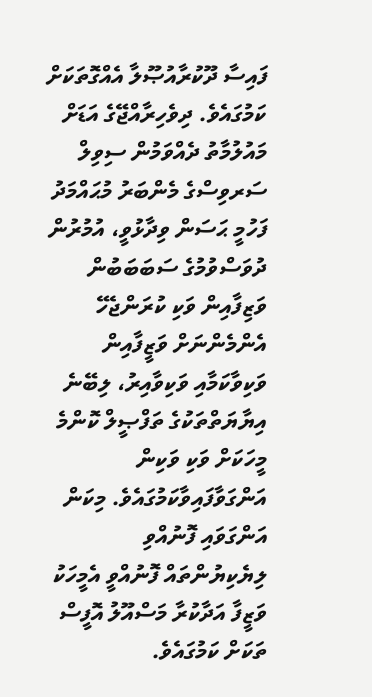ފައިސާ ދޫކުރާއުޞޫލާ އެއްގޮތަކަށް ކަމުގައެވެ. ދިވެހިރާއްޖޭގެ އަޑަށް މައުލުމާތު ދެއްވަމުން ސިވިލް ސަރވިސްގެ މެންބަރު މުޙައްމަދު ފަހުމީ ޙަސަން ވިދާޅުވީ، އުމުރުން ދުވަސްވުމުގެ ސަބަބަބުން ވަޒިފާއިން ވަކި ކުރަންޖެހޭ އެންމެންނަށް ވަޒީފާއިން ވަކިވާކަމާއި ވަކިވާއިރު، ލިބޭނެ އިޔާޔަތްތަކުގެ ތަފްޞީލް ކޮންމެ މީހަކަށް ވަކި ވަކިން އަންގަވާފައިވާކަމުގައެވެ. މިކަން އަންގަވައި ފޮނުއްވި ލިޔެކިޔުންތައް ފޮނުއްވީ އެމީހަކު ވަޒީފާ އަދާކުރާ މަސްއޫލު އޮފީސް ތަކަށް ކަމުގައެވެ.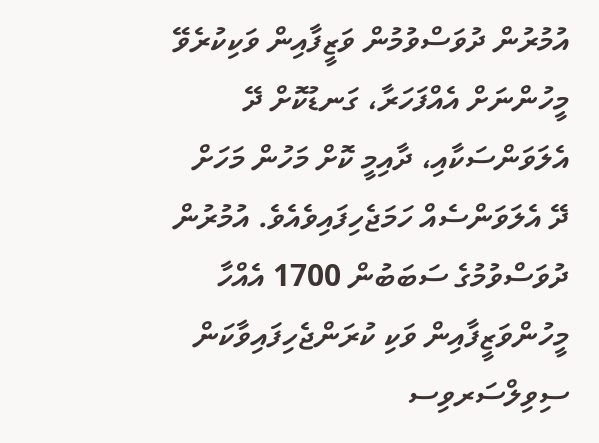އުމުރުން ދުވަސްވުމުން ވަޒީފާއިން ވަކިކުރެވޭ މީހުންނަށް އެއްފަހަރާ، ގަނޑުކޮށް ދޭ އެލަވަންސަކާއި، ދާއިމީ ކޮށް މަހުން މަހަށް ދޭ އެލަވަންސެއް ހަމަޖެހިފައިވެއެވެ. އުމުރުން ދުވަސްވުމުގެ ސަބަބުން 1700 އެއްހާ މީހުންވަޒީފާއިން ވަކި ކުރަންޖެހިފައިވާކަން ސިވިލްސަރވިސ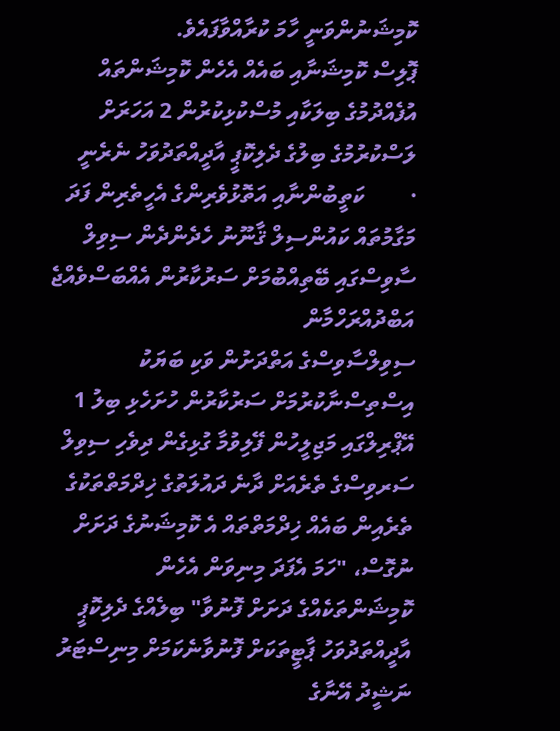ކޮމިޝަނުންވަނީ ހާމަ ކުރާއްވާފައެވެ.
ޕޮލިސް ކޮމިޝަނާއި ބައެއް އެހެން ކޮމިޝަންތައް އުފެއްދުމުގެ ބިލަކާއި މުސްކުޅިކުރުން 2 އަހަރަށް ލަސްކުރުމުގެ ބިލުގެ ދެލިކޮޕީ އާދީއްތަދުވަހު ނެރެނީ
·        ކަތީބުންނާއި އަތޮޅުވެރިންގެ އެހީތެރިން ފަދަ މަގާމުތައް ކައުންސިލް ޤާނޫނު ހެދެންދެން ސިވިލް ސާވިސްގައި ބޭތިއްބުމަށް ސަރުކާރުން އެއްބަސްވެއްޖެ
އަބްދުއްރަހްމާން
ސިވިލްސާވިސްގެ އަތްދަށުން ވަކި ބަޔަކު އިސްތިސްނާކުރުމަށް ސަރުކާރުން ހުށަހެޅި ބިލު 1 އޭޕްރިލްގައި މަޖިލީހުން ފޭލިވުމާ ގުޅިގެން ދިވެހި ސިވިލް ސަރވިސްގެ ތެރެއަށް ދާނެ ދައުލަތުގެ ޚިދްމަތްތަކުގެ ތެރެއިން ބައެއް ޚިދްމަތްތައް އެ ކޮމިޝަނުގެ ދަށަށް ނުގޮސް، "ހަމަ އެފަދަ މިނިވަން އެހެން ކޮމިޝަންތަކެއްގެ ދަށަށް ފޮނުވާ" ބިލެއްގެ ދެލިކޮޕީ އާދީއްތަދުވަހު ޕާޓީތަކަށް ފޮނުވާނެކަމަށް މިނިސްޓަރު ނަޝީދު އޭނާގެ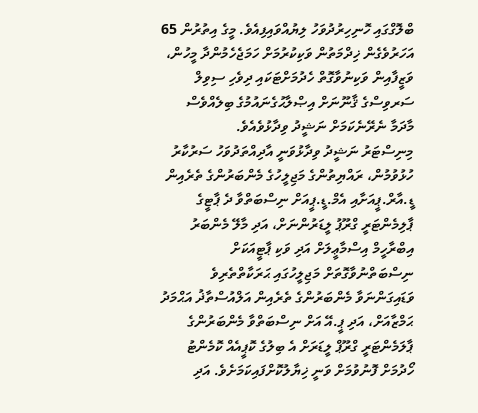ބްލޮގްގައި ހޮނިހިރުދުވަހު ލިޔުއްވައިފިއެވެ. މީގެ އިތުރުން 65 އަހަރުވެގެން ޚިދްމަތުން ވަކިކުރުމަށް ހަމަޖެހެމުންދާ މީހުން، ވަޒީފާއިން ވަކިނުވާގޮތް ހެދުމަށްޓަކައި ދިވެހި ސިވިލް ސަރވިސްގެ ޤާނޫނަށް އިޞްލާޙުގެނައުމުގެ ބިލެއްވެސް މާދަމާ ނެރޭނެކަމަށް ނަޝީދު ވިދާޅުވެއެވެ.
މިނިސްޓަރު ނަޝީދު ވިދާޅުވަނީ އާދިއްތަދުވަހު ސަރުކާރު ހުޅުވުމުން، ރައްޔިތުންގެ މަޖިލީހުގެ މެންބަރުންގެ ތެރެއިން ޑީ.އާރް.ޕީއަށާއި އެމް.ޑީ.ޕީއަށް ނިސްބަތްވާ ދެ ޕާޓީގެ ޕާލިމެންޓަރީ ގްރޫޕު ލީޑަރުންނަށް، އަދި މާލޭ މެންބަރު އިބްރާހީމް އިސްމާޢީލަށް އަދި ވަކި ޕާޓީއަކަށް ނިސްބަތްނުވާގޮތަށް މަޖިލީހުގައި ޙަރަކާތްތެރިވެ ވަޑައިގަންނަވާ މެންބަރުންގެ ތެރެއިން އަލްއުސްތާޛު އަޙްމަދު ޙަމްޒާއަށް، އަދި ޕީ.އޭ އަށް ނިސްބަތްވާ މެންބަރުންގެ ޕާލަމެންޓަރީ ގްރޫޕް ލީޑަރަށް އެ ބިލުގެ ކޮޕީއެއް ކޮމެންޓު ހޯދުމަށް ފޮނުވުމަށް ވަނީ ޚިޔާލުކޮށްފައިކަމަށެވެ. އަދި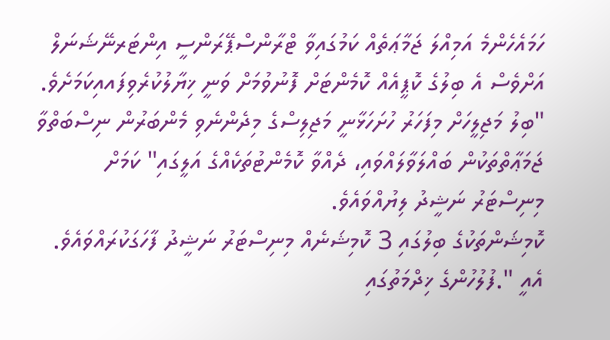ހަމައެހެންމެ އަމިއްލަ ޖަމާޢަތެއް ކަމުގައިވާ ޓްރާންސްޕޭރަންސީ އިންޓަރނޭޝަނަލް އަށްވެސް އެ ބިލުގެ ކޮޕީއެއް ކޮމެންޓަށް ފޮނުވުމަށް ވަނީ ޚިޔާލުކުރެވިފައއިކަމަށެވެ.
"ބިލު މަޖިލީހަށް މިފަހަރު ހުށަހަޅާނީ މަޖިލިސްގެ މިދެންނެވި މެންބަރުން ނިސްބަތްވާ ޖަމަޢާތްތަކުން ބައްލަވާލައްވައި، ދެއްވާ ކޮމެންޓުތަކެއްގެ އަލީގައި" ކަމަށް މިނިސްޓަރު ނަޝީދު ލިޔުއްވައެވެ.
ކޮމިޝަންތަކުގެ ބިލުގައި 3 ކޮމިޝަނެއް މިނިސްޓަރު ނަޝީދު ފާހަގަކުރައްވައެވެ. އެއީ ".ފުލުހުންގެ ޚިދްމަތުގައި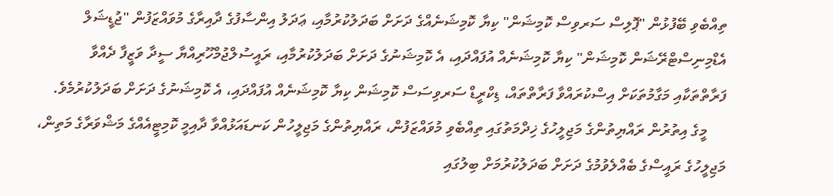ތިއްބެވި ބޭފުޅުން "ޕޮލިސް ސަރވިސް ކޮމިޝަން" ކިޔާ ކޮމިޝަނެއްގެ ދަށަށް ބަދަލުކުރުމާއި، ޢަދަލު އިންސާފުގެ ދާއިރާގެ މުވައްޒަފުން "ޖުޑީޝަލް އެޑްމިނިސްޓްރޭޝަން ކޮމިޝަން" ކިޔާ ކޮމިޝަނެއް އުފައްދައި، އެ ކޮމިޝަނުގެ ދަށަށް ބަދަލުކުރުމާއި، ރައީސުލްޖުމްހޫރިއްޔާ ސީދާ ވަޒީފާ ދެއްވާ ފަރާތްތަކާއި މަގާމުތަކަށް އިސްކުރައްވާ ފަރާތްތައް، ޑިކްރީޑް ސަރވިސަސް ކޮމިޝަން ކިޔާ ކޮމިޝަނެއް އުފައްދައި، އެ ކޮމިޝަނުގެ ދަށަށް ބަދަލުކުރުމެވެ.
     މީގެ އިތުރުން ރައްޔިތުންގެ މަޖިލީހުގެ ޚިދްމަތުގައި ތިއްބެވި މުވައްޒަފުން، ރައްޔިތުންގެ މަޖިލީހުން ކަނޑައަޅުއްވާ ދާއިމީ ކޮމިޓީއެއްގެ މަޝްވަރާގެ މަތިން، މަޖިލީހުގެ ރައީސްގެ ބެއްލެވުމުގެ ދަށަށް ބަދަލުކުރުމަށް ބިލުގައި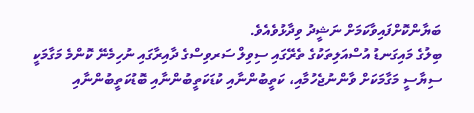ބަޔާންކޮށްފައިވާކަމަށް ނަޝީދު ވިދާޅުވެއެވެ.
ބިލުގެ މައިގަނޑު އުސްއަލިތަކުގެ ތެރޭގައި ސިވިލް ސަރވިސްގެ ދާއިރާގައި ނުހިމެނޭ ކޮންމެ މަގާމަކީ ސިޔާސީ މަގާމަކަށް ވާންނުޖެހުމާއި، ކަތީބުންނާއި ކުޑަކަތީބުންނާއި ބޮޑުކަތީބުންނާއި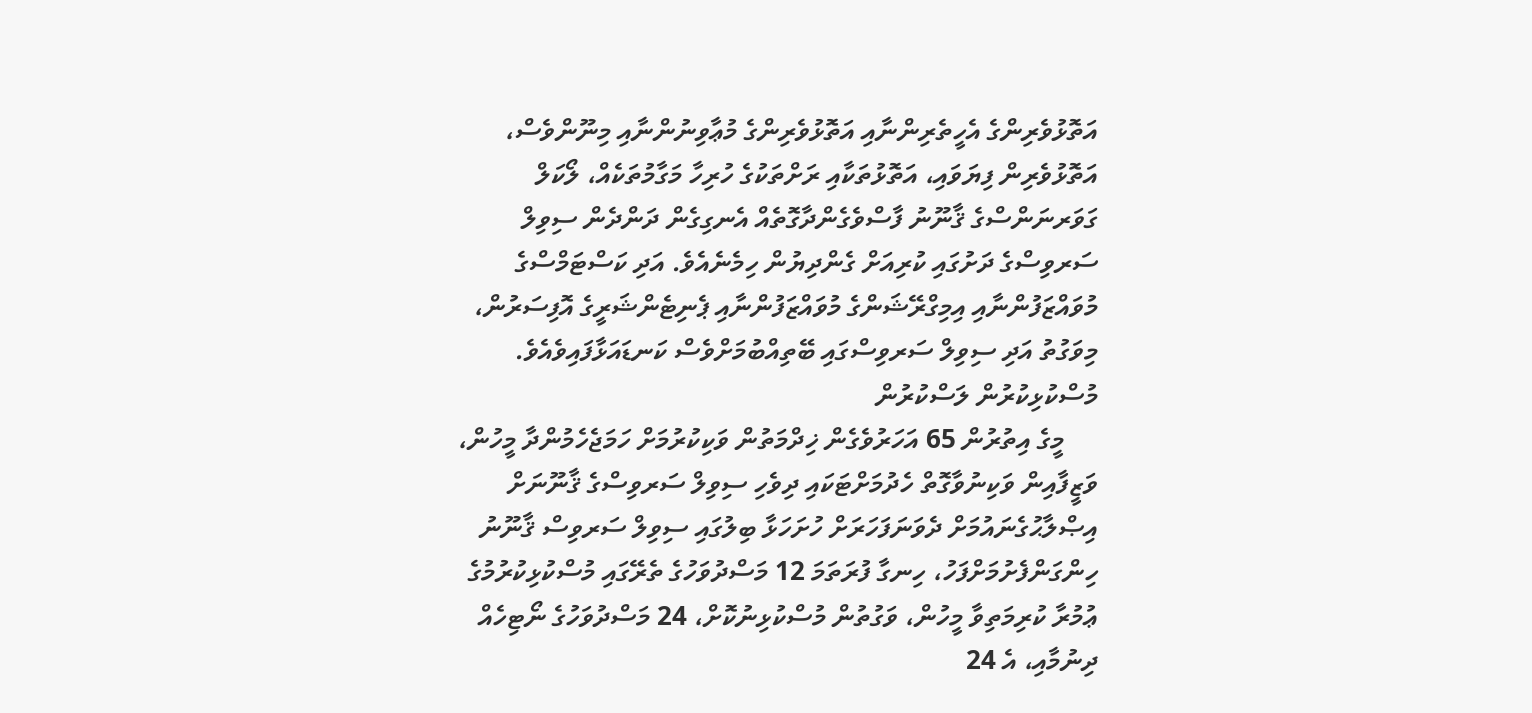އަތޮޅުވެރިންގެ އެހީތެރިންނާއި އަތޮޅުވެރިންގެ މުޢާވިނުންނާއި މިނޫންވެސް، އަތޮޅުވެރިން ފިޔަވައި، އަތޮޅުތަކާއި ރަށްތަކުގެ ހުރިހާ މަގާމުތަކެއް، ލޯކަލް ގަވަރނަންސްގެ ޤާނޫނު ފާސްވެގެންދާގޮތެއް އެނގިގެން ދަންދެން ސިވިލް ސަރވިސްގެ ދަށުގައި ކުރިއަށް ގެންދިޔުން ހިމެނެއެވެ. އަދި ކަސްޓަމްސްގެ މުވައްޒަފުންނާއި އިމިގްރޭޝަންގެ މުވައްޒަފުންނާއި ޕެނިޓެންޝަރީގެ އޮފިސަރުން، މިވަގުތު އަދި ސިވިލް ސަރވިސްގައި ބޭތިއްބުމަށްވެސް ކަނޑައަޅާފައިވެއެވެ.
މުސްކުޅިކުރުން ލަސްކުރުން
     މީގެ އިތުރުން 65 އަހަރުވެގެން ޚިދްމަތުން ވަކިކުރުމަށް ހަމަޖެހެމުންދާ މީހުން، ވަޒީފާއިން ވަކިނުވާގޮތް ހެދުމަށްޓަކައި ދިވެހި ސިވިލް ސަރވިސްގެ ޤާނޫނަށް އިޞްލާޙުގެނައުމަށް ދެވަނަފަހަރަށް ހުށަހަޅާ ބިލުގައި ސިވިލް ސަރވިސް ޤާނޫނު ހިންގަންފެށުމަށްފަހު، ހިނގާ ފުރަތަމަ 12 މަސްދުވަހުގެ ތެރޭގައި މުސްކުޅިކުރުމުގެ ޢުމުރާ ކުރިމަތިވާ މީހުން، ވަގުތުން މުސްކުޅިނުކޮށް، 24 މަސްދުވަހުގެ ނޯޓިހެއް ދިނުމާއި، އެ 24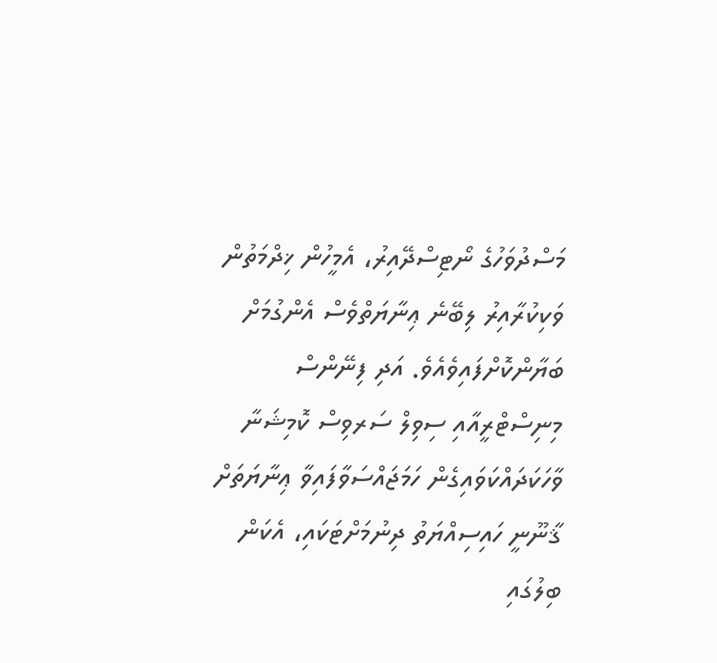މަސްދުވަހުގެ ނޯޓިސްދޭއިރު، އެމީހުން ޚިދްމަތުން ވަކިކުރާއިރު ލިބޭނެ ޢިނާޔަތްވެސް އެންގުމަށް ބަޔާންކޮށްފައިވެއެވެ. އަދި ފިނޭންސް މިނިސްޓްރީއާއި ސިވިލް ސަރވިސް ކޮމިޝަނާ ވާހަކަދައްކަވައިގެން ހަމަޖައްސަވާފައިވާ ޢިނާޔަތަށް ޤާނޫނީ ހައިސިއްޔަތު ދިނުމަށްޓަކައި، އެކަން ބިލުގައި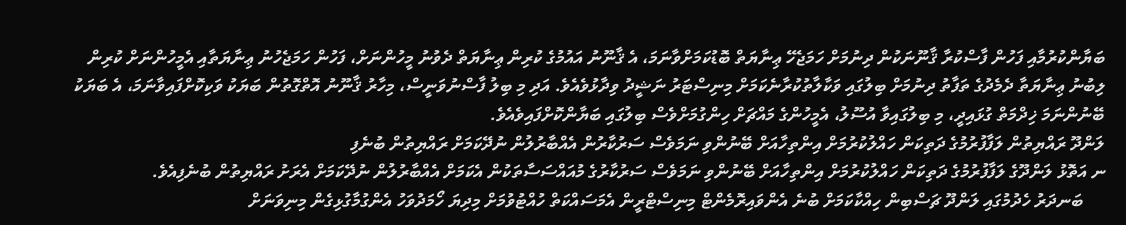ބަޔާންކުރުމާއި ފަހުން ފާސްކުރާ ޤާނޫނަކުން ދިނުމަށް ހަމަޖެހޭ ޢިނާޔަތް ބޮޑުކަމަށްވާނަމަ، އެ ޤާނޫނު އައުމުގެ ކުރިން ޢިނާޔަތް ދެވުނު މީހުންނަށް، ފަހުން ހަމަޖެހުނު ޢިނާޔަތާއި އެމީހުންނަށް ކުރިން ލިބުނު ޢިނާޔަތާ ދެމެދުގެ ތަފާތު ދިނުމަށް ބިލުގައި ވަކާލާތުކުރާނެކަމަށް މިނިސްޓަރު ނަޝީދު ވިދާޅުވެއެވެ. އަދި މި ބިލު ފާސްނުވަނީސް، މިހާރު ޤާނޫނު އޮތްގޮތުން ބަޔަކު ވަކިކޮށްފައިވާނަމަ، އެ ބަޔަކު ބޭނުންނަމަ ޚިދްމަތް ގުޅައިދީ، މި ބިލުގައިވާ އުސޫލު، އެމީހުންގެ މައްޗަށް ހިންގުމަށްވެސް ބިލުގައި ބަޔާންކޮށްފައިވެއެވެ.
ލަންދޫ ރައްޔިތުން ލަފާފުރުމުގެ ދަތިކަން ހައްލުކުރުމަށް އިންތިހާއަށް ބޭނުންވި ނަމަވެސް ސަރުކާރުން އެއްބާރުލުން ނުދޭކަމަށް ރައްޔިތުން ބުނެފި
ނ އަތޮޅު ލަންދޫގެ ލަފާފުރުމުގެ ދަތިކަން ހައްލުކުރުމަށް އިންތިހާއަށް ބޭނުންވި ނަމަވެސް ސަރުކާރުގެ މުއައްސަސާތަކުން އެކަމަށް އެއްބާރުލުން ނުދޭކަމަށް އެރަށު ރައްޔިތުން ބުނެފިއެވެ.
     ބަނދަރު ހެދުމުގައި ލަންދޫ ޗަސްބިން ހިއްކާކަމަށް ބުނެ އެންވައިރޮމެންޓް މިނިސްޓްރީން އެމަސައްކަތް ހުއްޓުވުމަށް މިދިޔަ ހޯމަދުވަހު އެންގުމާގުޅިގެން މިނިވަނަށް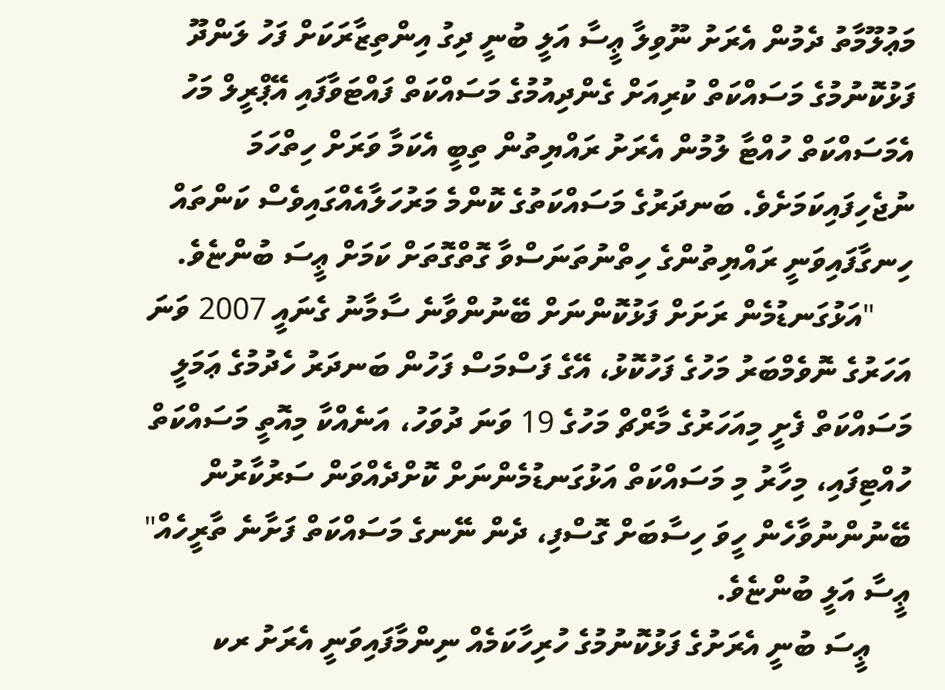މަޢުލޫމާތު ދެމުން އެރަށު ނޫވިލާ ޢީސާ އަލީ ބުނީ ދިގު އިންތިޒާރަކަށް ފަހު ލަންދޫ ފަޅުކޮނުމުގެ މަސައްކަތް ކުރިއަށް ގެންދިއުމުގެ މަސައްކަތް ފައްޓަވާފައި އޭޕްރީލް މަހު އެމަސައްކަތް ހުއްޓާ ލުމުން އެރަށު ރައްޔިތުން ތިބީ އެކަމާ ވަރަށް ހިތްހަމަ ނުޖެހިފައިކަމަށެވެ. ބަނދަރުގެ މަސައްކަތުގެ ކޮންމެ މަރުހަލާއެއްގައިވެސް ކަންތައް ހިނގާފައިވަނީ ރައްޔިތުންގެ ހިތްނުތަނަސްވާ ގޮތްގޮތަށް ކަމަށް ޢީސަ ބުންޏެވެ.
     "އަޅުގަނޑުމެން ރަށަށް ފަޅުކޮންނަށް ބޭނުންވާނެ ސާމާނު ގެނައީ 2007 ވަނަ އަހަރުގެ ނޮވެމްބަރު މަހުގެ ފަހުކޮޅު، އޭގެ ފަސްމަސް ފަހުން ބަނދަރު ހެދުމުގެ ޢަމަލީ މަސައްކަތް ފެށީ މިއަހަރުގެ މާރްޗް މަހުގެ 19 ވަނަ ދުވަހު، އަނެއްކާ މިއޮތީ މަސައްކަތް ހުއްޓިފައި، މިހާރު މި މަސައްކަތް އަޅުގަނޑުމެންނަށް ކޮށްދެއްވަން ސަރުކާރުން ބޭނުންނުވާހެން ހީވަ ހިސާބަށް ގޮސްފި، ދެން ނޭނގެ މަސައްކަތް ފަށާނެ ތާރީހެއް" ޢީސާ އަލީ ބުންޏެވެ.
     ޢީސަ ބުނީ އެރަށުގެ ފަޅުކޮނުމުގެ ހުރިހާކަމެއް ނިންމާފައިވަނީ އެރަށު ރކ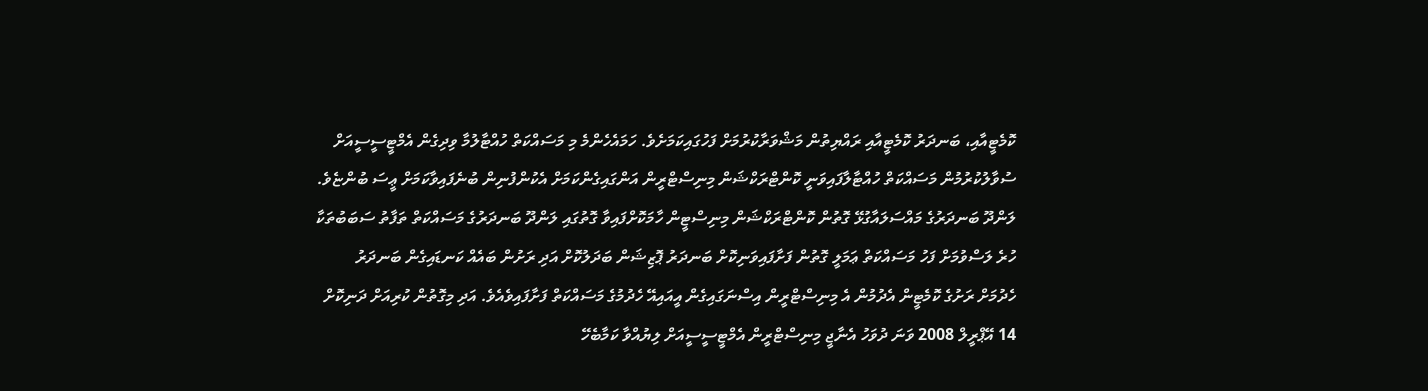ކޮމެޓީއާއި، ބަނދަރު ކޮމެޓީއާއި ރައްޔިތުން މަޝްވަރާކުރުމަށް ފަހުގައިކަމަށެވެ. ހަމައެހެންމެ މި މަސައްކަތް ހުއްޓާލުމާ ވިދިގެން އެމްޓީސީސީއަށް ސުވާލުކުރުމުން މަސައްކަތް ހުއްޓާލާފައިވަނީ ކޮންޓްރަކްޝަން މިނިސްޓްރީން އަންގައިގެންކަމަށް އެކުންފުނިން ބުނެފައިވާކަމަށް ޢީސަ ބުންޏެވެ.
ލަންދޫ ބަނދަރުގެ މައްސަލައާގުޅޭ ގޮތުން ކޮންޓްރަކްޝަން މިނިސްޓީން ހާމަކޮށްފައިވާ ގޮތުގައި ލަންދޫ ބަނދަރުގެ މަސައްކަތް ތަފާތު ސަބަބުތަކާ ހުރެ ލަސްވުމަށް ފަހު މަސައްކަތް ޢަމަލީ ގޮތުން ފަށާފައިވަނިކޮށް ބަނދަރު ޕޮޒިޝަން ބަދަލުކޮށް އަދި ރަށުން ބައެއް ކަނޑައިގެން ބަނދަރު ހެދުމަށް ރަށުގެ ކޮމެޓީން އެދުމުން އެ މިނިސްޓްރީން އިސްނަގައިގެން އީއައިއޭ ހެދުމުގެ މަސައްކަތް ފަށާފައިވެއެވެ. އަދި މިގޮތުން ކުރިއަށް ދަނިކޮށް 14 އޭޕްރީލް 2008 ވަނަ ދުވަހު އެނާޖީ މިނިސްޓްރީން އެމްޓީސީސީއަށް ލިޔުއްވާ ކަމާބެހޭ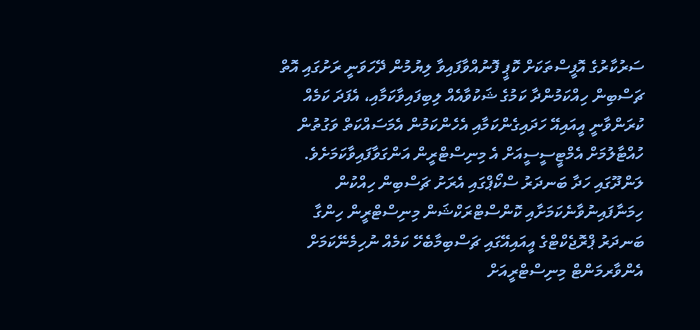ސަރުކާރުގެ އޮފީސްތަކަށް ކޮޕީ ފޮނުއްވާފައިވާ ލިޔުމުން ދޭހަވަނީ ރަށުގައި އޮތް ޗަސްބިން ހިއްކަމުންދާ ކަމުގެ ޝަކުވާއެއް ލިބިފައިވާކަމާއި، އެފަދަ ކަމެއް ކުރަންވާނީ އީއައިއޭ ހަދައިގެންކަމާއި އެހެންކަމުން އެމަސައްކަތް ވަގުތުން ހުއްޓާލުމަށް އެމްޓީސީސީއަށް އެ މިނިސްޓްރީން އަންގަވާފައިވާކަމަށެވެ.
ލަންދޫގައި ހަދާ ބަނދަރު ސްކޯޕްގައި އެރަށު ޗަސްބިން ހިއްކުން ހިމަނާފައިނުވާނެކަމަށާއި ކޮންސްޓްރަކްޝަން މިނިސްޓްރީން ހިންގާ ބަނދަރު ޕްރޮޖެކްޓްގެ އީއައިއޭގައި ޗަސްބިމާބެހޭ ކަމެއް ނުހިމެނޭކަމަށް އެންވާރމަންޓް މިނިސްޓްރީއަށް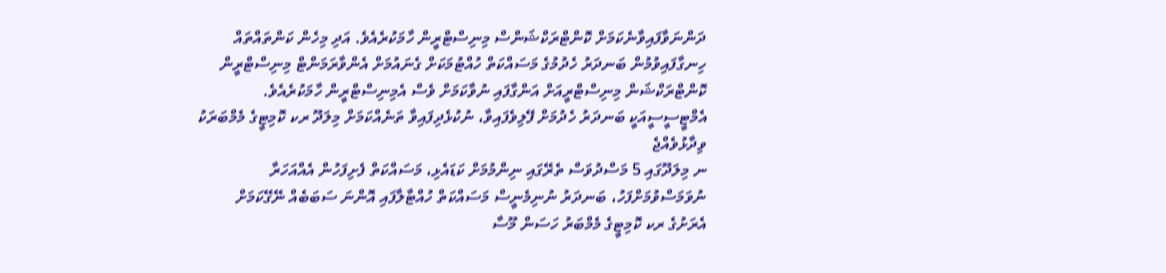ދަންނަވާފައިވާނެކަމަށް ކޮންޓްރަކްޝަންސް މިނިސްޓްރީން ހާމަކުރެއެވެ. އަދި މިހެން ކަންތައްތައް ހިނގާފައިވުމުން ބަނދަރު ހެދުމުގެ މަސައްކަތް ހުއްޓުމަކަށް ގެނައުމަށް އެންވާރަމަންޓް މިނިސްޓްރީން ކޮންޓްރަކްޝަން މިނިސްޓްރީއަށް އަންގާފައި ނުވާކަމަށް ވެސް އެމިނިސްޓްރީން ހާމަކުރެއެވެ.
އެމްޓީސީސީއަކީ ބަނދަރު ހެދުމަށް ފޭލިވެފައިވާ، ނުކުޅެދިފައިވާ ތަނެއްކަމަށް މިލަދޫ ރކ ކޮމިޓީގެ މެމްބަރަކު ވިދާޅުވެއްޖެ
ނ މިލަދޫގައި 5 މަސްދުވަސް ތެރޭގައި ނިންމުމަށް ކަޑައެޅި، މަސައްކަތް ފެށިފަހުން އެއްއަހަރާ ނުވަމަސްވުމަށްފަހު، ބަނދަރު ނުނިމެނީސް މަސައްކަތް ހުއްޓާލާފައި އޮންނަ ސަބަބެއް ނޭގޭކަމަށް އެރަށުގެ ރކ ކޮމިޓީގެ މެމްބަރު ހަސަން މޫސާ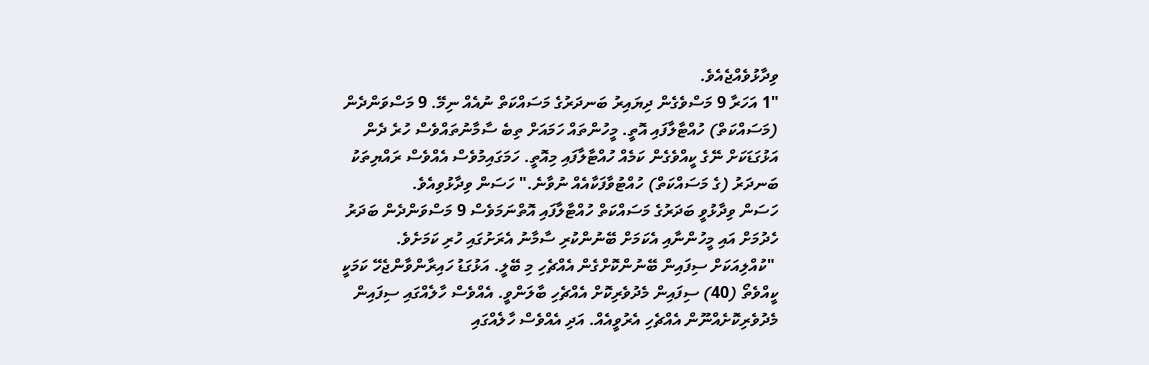ވިދާޅުވެއްޖެއެވެ.
"1 އަހަރާ 9 މަސްވެގެން ދިޔައިރު ބަނދަރުގެ މަސައްކަތް ނުއެއް ނިމޭ. 9 މަސްވަންދެން (މަސައްކަތް) ހުއްޓާލާފައި އޮތީ. މީހުންތައް ހަމައަށް ތިބެ ސާމާނުތައްވެސް ހުރެ ދެން އަޅުގަޑަކަށް ނޭގެ ކީއްވެގެން ކަމެއް ހުއްޓާލާފައި މިއޮތީ. ހަމަގައިމުވެސް އެއްވެސް ރައްޔިތަކު ބަނދަރު (ގެ މަސައްކަތް) ހުއްޓުވާފަކާއެއް ނުވާނެ." ހަސަން ވިދާޅުވިއެވެ.
ހަސަން ވިދާޅުވީ ބަދަރުގެ މަސައްކަތް ހުއްޓާލާފައި އޮތްނަމަވެސް 9 މަސްވަންދެން ބަދަރު ހެދުމަށް އައި މީހުންނާއި އެކަމަށް ބޭނުންކުރި ސާމާނު އެރަށުގައި ހުރި ކަމަށެވެ.
 "ކުއްލިއަކަށް ސިފައިން ބޭނުންކޮށްގެން އެއްޗެހި މި ބޭލީ. އަޅުގަޑު ހައިރާންވާންޖެހޭ ކަމަކީ ކީއްވެތޯ (40) ސިފައިން މެދުވެރިކޮށް އެއްޗެހި ބާލަންވީ. އެއްވެސް ހާލެއްގައި ސިފައިން މެދުވެރިކޮށެއްނޫން އެއްޗެހި އެރުވީއެއް. އަދި އެއްވެސް ހާލެއްގައި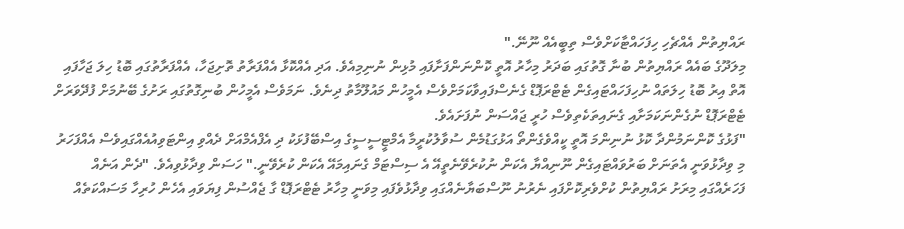ރައްޔިތުން އެއްޗެހި ހިފަހައްޓާކަށްވެސް ތިބީއެއް ނޫނޭ."
މިލަދޫގެ ބައެއް ރައްޔިތުން ބުނާ ގޮތުގައި ބަދަރު މިހާރު އޮތީ ކޮންނަންފަށާފައި މުޅިން ނުނިމިއެވެ. އަދި އެއްކޮޅާ އެއްފަރާތު ތޮށިޖަހާ، އެއްފަރާތުގައި ބޮޑު ހިލަ ޖަހާފައި އޮތް އިރު ބޮޑު ހިލަތައް ނުހިފަހައްޓައިގެން ޓެޓްރަޕޮޑް ގެނެސްފައިވާކަމަށްވެސް އެމީހުން މައުލޫމާތު ދިނެވެ. ނަމަވެސް އެމީހުން ބުނިގޮތުގައި ރަށުގެ ބޭނުމަށް ފުދޭވަރަށް ޓެޓްރަޕޮޑް ނުގެންނަކަމަށާއި ގެނައިތަކެތިވެސް ހުރީ ޖައްސަން ނުފަށައެވެ.
"ފަޅުގެ ކޮންނަމުންދާ ކޮޅު ނުނިންމަ އޮތީ ކީއްވެގެންތޯ އަޅުގަޑުމެން ސުވާލުކުރީމާ އެމްޓީސީސީގެ އިސްބޭފުޅަކު ދި އެފްއެމްއަށް ދެއްވި އިންޓަވިއުއެއްގައިވެސް އެއްފަހަރު މި ވިދާޅުވަނީ އެތަނަށް ބަރުވައްޓައިގެން ނޫނިއްޔާ އެކަން ނުކުރެވޭނެތީއޭ އެ ސިސްޓަމް ގެނައިމައޭ އެކަން ކުރެވޭނީ." ހަސަން ވިދާޅުވިއެވެ. "ދެން އަނެއް ފަހަރެއްގައި މިރަށު ރައްޔިތުން ކުށްވެރިކޮށްފައި ނެރުނު ނޫސްބަޔާނެއްގައި ވިދާޅުވެފައި މިވަނީ މިހާރު ޓެޓްރަޕޮޑް ގާ ޖެއްސުން ފިޔަވައި އެހެން ހުރިހާ މަސައްކަތެއް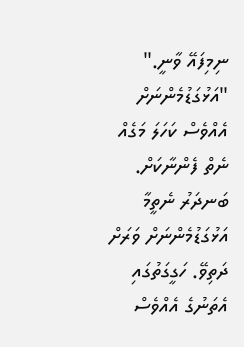ނިމިފައޭ ވާނީ."
"އަޅުގަޑުމެންނަށް އެއްވެސް ކަހަލަ މަގެއް ނެތް ފެންނާކަށް. ބަނދަރު ނެތީމާ އަޅުގަޑުމެންނަށް ވަރަށް ދަތިވޭ. ހަގީގަތުގައި އެތަނުގެ އެއްވެސް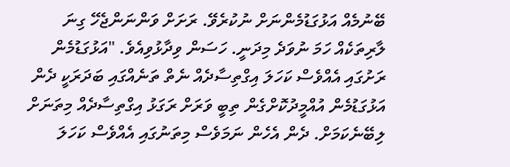ބޭނުމެއް އަޅުގަޑުމެންނަށް ނުކުރެވޭ. ރަށަށް ވަންނަންޖެހޭ ގިނަ ލާރިތަކެއް ހަމަ ނުވަދެ މިދަނީ. ހަސަން ވިދާޅުވިއެވެ. "އަޅުގަޑުމެން ރަށުގައި އެއްވެސް ކަހަލަ އިގްތިސާދެއް ނެތް ތަނެއްގައި ބަދަރަކީ ދެން އަޅުގަޑުމެން އުއްމީދުކޮށްގެން ތިބީ ވަރަށް ރަގަޅު އިގްތިސާދެއް މިތަނަށް ލިބޭނެކަމަށް. ދެން އެހެން ނަމަވެސް މިތަނުގައި އެއްވެސް ކަހަލަ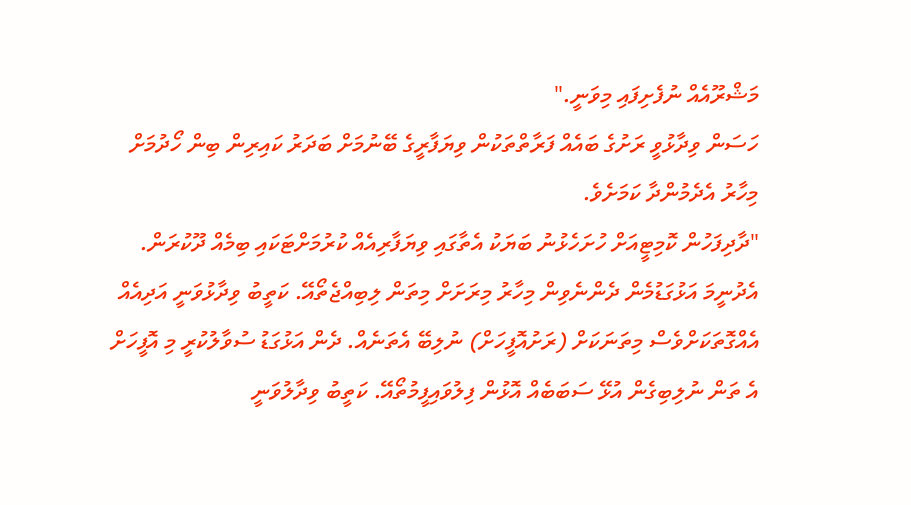މަޝްރޫއެއް ނުފެށިފައި މިވަނީ."
ހަސަން ވިދާޅުވީ ރަށުގެ ބައެއް ފަރާތްތަކުން ވިޔަފާރީގެ ބޭނުމަށް ބަދަރު ކައިރިން ބިން ހޯދުމަށް މިހާރު އެދެމުންދާ ކަމަށެވެ.
"ދާދިފަހުން ކޮމިޓީއަށް ހުށަހެޅުނު ބަޔަކު އެތާގައި ވިޔަފާރިއެއް ކުރުމަށްޓަކައި ބިމެއް ދޫކުރަން. އެދުނީމަ އަޅުގަޑުމެން ދެންނެވިން މިހާރު މިރަށަށް މިތަން ލިބިއްޖެތޯއޭ. ކަތީބު ވިދާޅުވަނީ އަދިއެއް އެއްގޮތަކަށްވެސް މިތަނަކަށް (ރަށުއޮފީހަށް) ނުލިބޭ އެތަނެއް. ދެން އަޅުގަޑު ސުވާލުކުރީ މި އޮފީހަށް އެ ތަން ނުލިބިގެން އުޅޭ ސަބަބެއް އޮޅުން ފިލުވައިފީމުތޯއޭ. ކަތީބު ވިދާލުވަނީ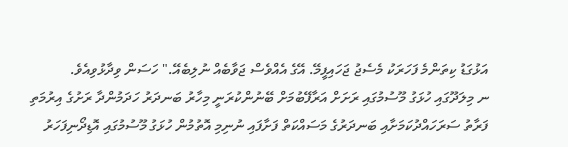އަޅުގަޑު ކިތަންމެ ފަހަރަކު މެސެޖު ޖަހައިފީމޭ. އޭގެ އެއްވެސް ޖަވާބެއް ނުލިބެއޭ." ހަސަން ވިދާޅުވިއެވެ.
ނ މިލަދޫގައި ހުޅަގު މޫސުމުގައި ރަށަށް އަރާފޭބުމަށް ބޭނުންކުރަނީ މިހާރު ބަނދަރު ހަދަމުންދާ ރަށުގެ އިރުމަތި ފަރާތު ސަރަހައްދުކަމަށާއި ބަނދަރުގެ މަސައްކަތް ފަށާފައި ނުނިމި އޮތުމުން ހުޅަގު މޫސުމުގައި އޮޑިދޯނިފަހަރު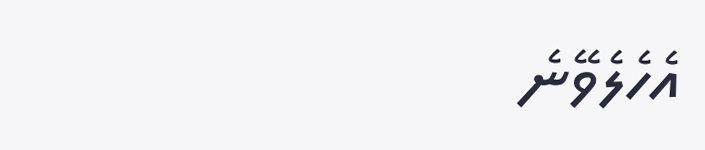އެހެލެވޭނެ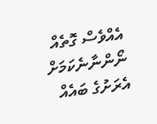އެއްވެސް ގޮތެއް ނޯންނާނެކަމަށް އެރަށުގެ ބައެއް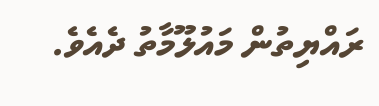ރައްޔިތުން މައުލޫމާތު ދެއެވެ.